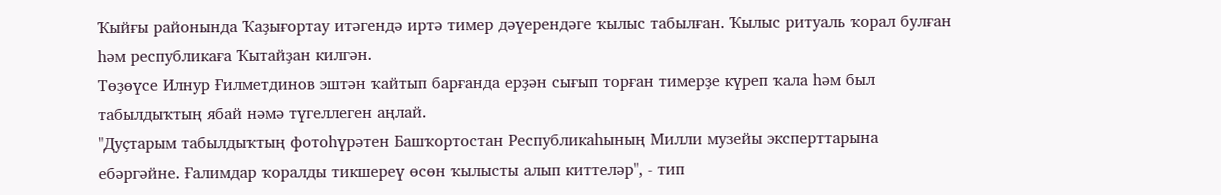Ҡыйғы районында Ҡаҙығортау итәгендә иртә тимер дәүерендәге ҡылыс табылған. Ҡылыс ритуаль ҡорал булған һәм республикаға Ҡытайҙан килгән.
Төҙөүсе Илнур Ғилметдинов эштән ҡайтып барғанда ерҙән сығып торған тимерҙе күреп ҡала һәм был табылдыҡтың ябай нәмә түгеллеген аңлай.
"Дуҫтарым табылдыҡтың фотоһүрәтен Башҡортостан Республикаһының Милли музейы эксперттарына ебәргәйне. Ғалимдар ҡоралды тикшереү өсөн ҡылысты алып киттеләр", - тип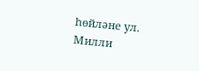һөйләне ул.
Милли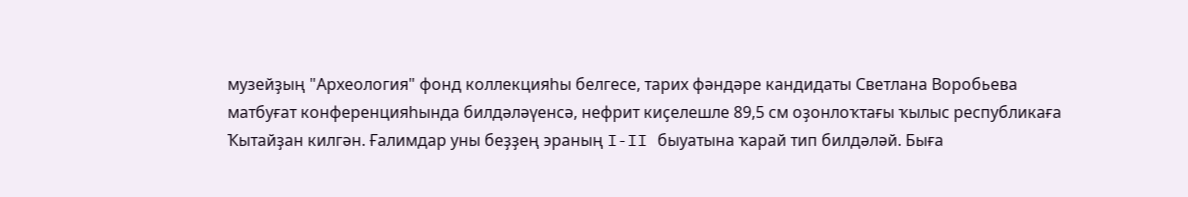музейҙың "Археология" фонд коллекцияһы белгесе, тарих фәндәре кандидаты Светлана Воробьева матбуғат конференцияһында билдәләүенсә, нефрит киҫелешле 89,5 см оҙонлоҡтағы ҡылыс республикаға Ҡытайҙан килгән. Ғалимдар уны беҙҙең эраның I-II быуатына ҡарай тип билдәләй. Быға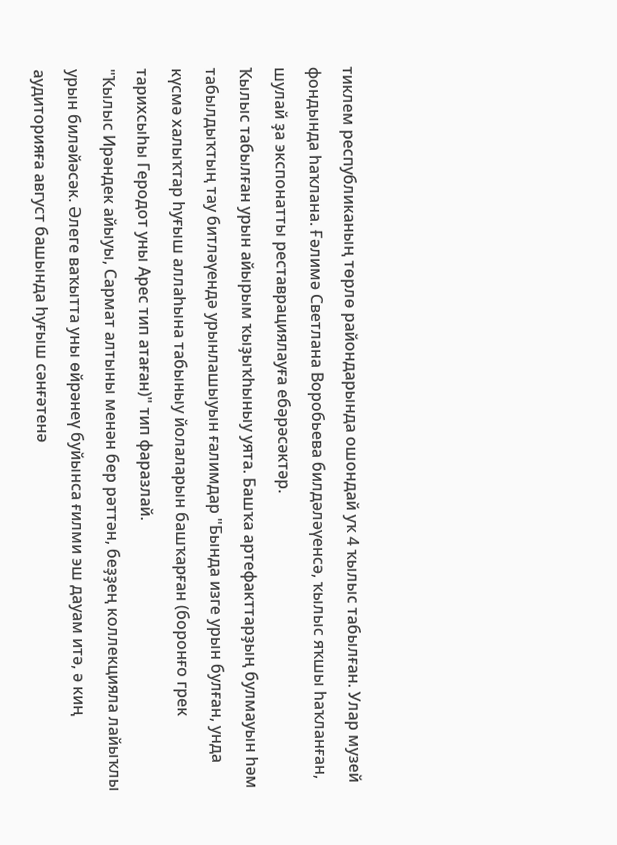тиклем республиканың төрлө райондарында ошондай уҡ 4 ҡылыс табылған. Улар музей фондында һаҡлана. Ғәлимә Светлана Воробьева билдәләүенсә, ҡылыс яҡшы һаҡланған, шулай ҙа экспонатты реставрациялауға ебәрәсәктәр.
Ҡылыс табылған урын айырым ҡыҙыҡһыныу уята. Башҡа артефакттарҙың булмауын һәм табылдыҡтың тау битләүендә урынлашыуын ғалимдар "Бында изге урын булған, унда күсмә халыҡтар һуғыш аллаһына табыныу йолаларын башҡарған (боронғо грек тарихсыһы Геродот уны Арес тип атаған)" тип фаразлай.
"Ҡылыс Ирәндек айыуы, Сармат алтыны менән бер рәттән, беҙҙең коллекцияла лайыҡлы урын биләйәсәк. Әлеге ваҡытта уны өйрәнеү буйынса ғилми эш дауам итә, ә киң аудиторияға август башында һуғыш сәнғәтенә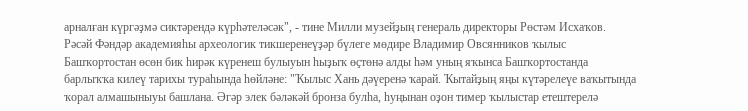арналған күргәҙмә сиктәрендә күрһәтеләсәк", - тине Милли музейҙың генераль директоры Рөстәм Исхаҡов.
Рәсәй Фәндәр академияһы археологик тикшеренеүҙәр бүлеге мөдире Владимир Овсянников ҡылыс Башҡортостан өсөн бик һирәк күренеш булыуын һыҙыҡ өҫтөнә алды һәм уның яҡынса Башҡортостанда барлыҡҡа килеү тарихы тураһында һөйләне: "Ҡылыс Хань дәүеренә ҡарай. Ҡытайҙың яңы күтәрелеүе ваҡытында ҡорал алмашыныуы башлана. Әгәр элек бәләкәй бронза булһа, һуңынан оҙон тимер ҡылыстар етештерелә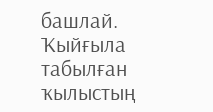башлай. Ҡыйғыла табылған ҡылыстың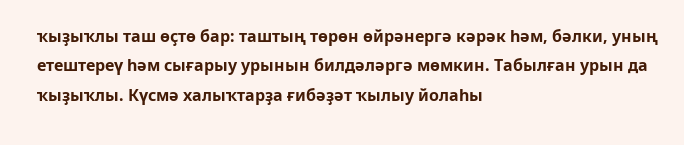ҡыҙыҡлы таш өҫтө бар: таштың төрөн өйрәнергә кәрәк һәм, бәлки, уның етештереү һәм сығарыу урынын билдәләргә мөмкин. Табылған урын да ҡыҙыҡлы. Күсмә халыҡтарҙа ғибәҙәт ҡылыу йолаһы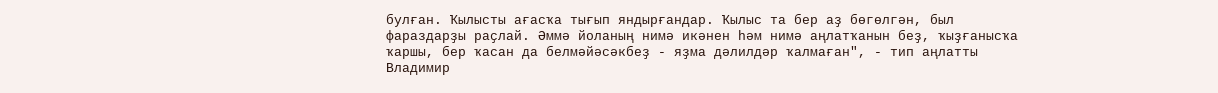булған. Ҡылысты ағасҡа тығып яндырғандар. Ҡылыс та бер аҙ бөгөлгән, был фараздарҙы раҫлай. Әммә йоланың нимә икәнен һәм нимә аңлатҡанын беҙ, ҡыҙғанысҡа ҡаршы, бер ҡасан да белмәйәсәкбеҙ - яҙма дәлилдәр ҡалмаған", - тип аңлатты Владимир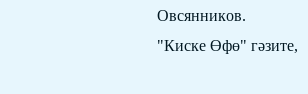Овсянников.
"Киске Өфө" гәзите,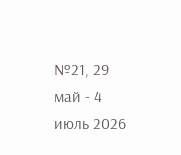№21, 29 май - 4 июль 2026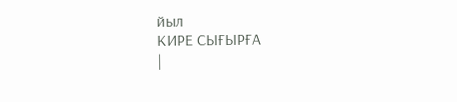йыл
КИРЕ СЫҒЫРҒА
|